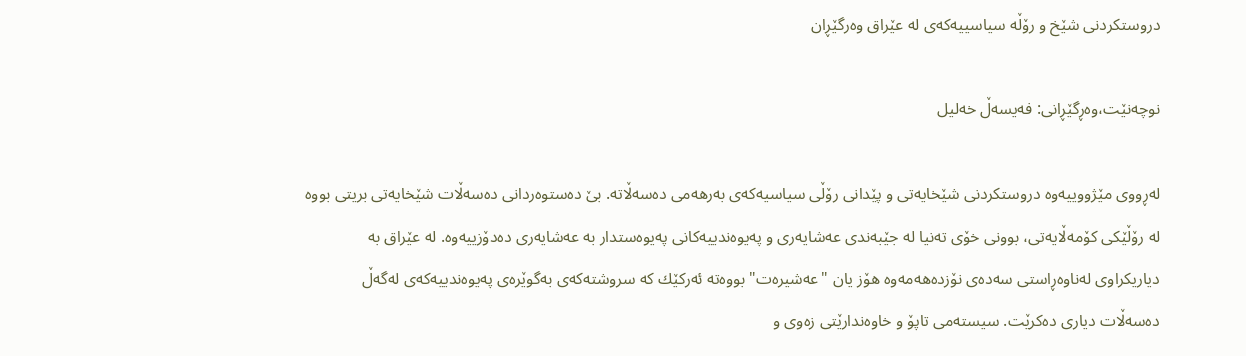دروستكردنى شێخ و رۆڵه‌ سیاسییه‌كه‌ى له‌ عێراق وەرگێڕان

نوچه‌نێت،وه‌ڕگێڕانى: فه‌یسه‌ڵ خه‌لیل

له‌ڕووى مێژووییه‌وه‌ دروستكردنى شێخایه‌تى و پێدانى رۆڵى سیاسیه‌كه‌ى به‌رهه‌مى ده‌سه‌ڵاته‌. بێ ده‌ستوه‌ردانى ده‌سه‌ڵات شێخایه‌تى بریتى بووه‌ له‌ رۆڵێكى كۆمه‌ڵایه‌تى، بوونى خۆى ته‌نیا له‌ جێبه‌ندى عه‌شایه‌رى و په‌یوه‌ندییه‌كانى په‌یوه‌ستدار به‌ عه‌شایه‌رى ده‌دۆزییه‌وه‌. له‌ عێراق به‌ دیاریكراوى له‌ناوه‌ڕاستى سه‌ده‌ى نۆزده‌هه‌مه‌وه‌ هۆز یان "عه‌شیره‌ت" بووه‌ته‌ ئه‌ركێك كه‌ سروشته‌كه‌ى به‌گوێره‌ى په‌یوه‌ندییه‌كه‌ى له‌گه‌ڵ ده‌سه‌ڵات دیارى ده‌كرێت. سیسته‌مى تاپۆ و خاوه‌ندارێتى زه‌وى و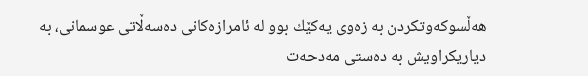هه‌ڵسوكه‌وتكردن به‌ زه‌وى یه‌كێك بوو له‌ ئامرازه‌كانى ده‌سه‌ڵاتى عوسمانى، به‌ دیاریكراویش به‌ ده‌ستى مه‌دحه‌ت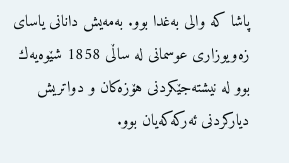پاشا كه‌ والى به‌غدا بوو. به‌مه‌یش دانانى یاساى زه‌ویوزارى عوسمانى له‌ ساڵى 1858 شێوه‌یه‌ك بوو له‌ نیشته‌جێكردنى هۆزه‌كان و دواتریش دیاركردنى ئه‌ركه‌كه‌یان بوو.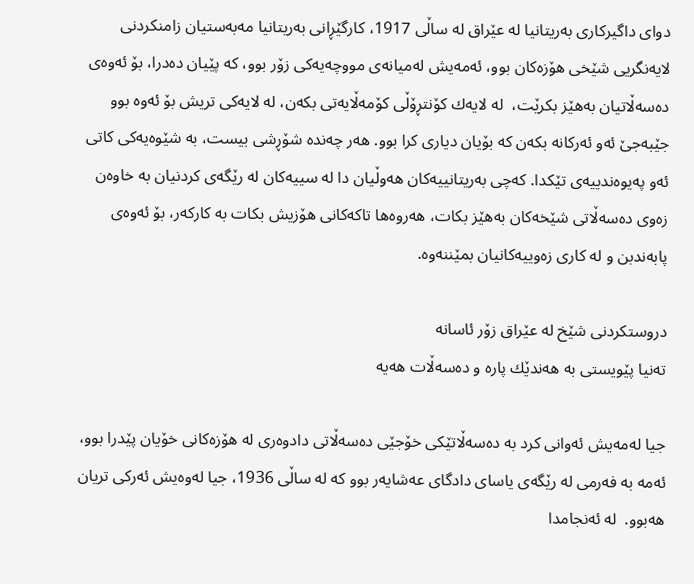دواى داگیركارى به‌ریتانیا له‌ عێراق له‌ ساڵى 1917، كارگێڕانى به‌ریتانیا مه‌به‌ستیان زامنكردنى لایه‌نگریى شێخى هۆزه‌كان بوو، ئه‌مه‌یش له‌میانه‌ى مووچه‌یه‌كى زۆر بوو، كه‌ پێیان ده‌درا، بۆ ئه‌وه‌ى ده‌سه‌ڵاتیان به‌هێز بكرێت،  له‌ لایه‌ك كۆنتڕۆڵى كۆمه‌ڵایه‌تى بكه‌ن، له‌ لایه‌كى تریش بۆ ئه‌وه‌ بوو جێبه‌جێ ئه‌و ئه‌ركانه‌ بكه‌ن كه‌ بۆیان دیاری كرا بوو. هه‌ر چه‌نده‌ شۆڕشى بیست، به‌ شێوه‌یه‌كى كاتى ئه‌و په‌یوه‌ندییه‌ى تێكدا. كه‌چى به‌ریتانییه‌كان هه‌وڵیان دا له‌ سییه‌كان له‌ رێگه‌ى كردنیان به‌ خاوه‌ن زه‌وى ده‌سه‌ڵاتى شێخه‌كان به‌هێز بكات، هه‌روه‌ها تاكه‌كانى هۆزیش بكات به‌ كاركه‌ر، بۆ ئه‌وه‌ى پابه‌ندبن و له‌ كارى زه‌وییه‌كانیان بمێننه‌وه‌.

دروستكردنى شێخ له‌ عێراق زۆر ئاسانه‌
ته‌نیا پێویستى به‌ هه‌ندێك پاره‌ و ده‌سه‌ڵات هه‌یه‌

جیا له‌مه‌یش ئه‌وانى كرد به‌ ده‌سه‌ڵاتێكى خۆجێى ده‌سه‌ڵاتى دادوه‌رى له‌ هۆزه‌كانى خۆیان پێدرا بوو، ئه‌مه‌ به‌ فه‌رمى له‌ رێگه‌ى یاساى دادگاى عه‌شایه‌ر بوو كه‌ له‌ ساڵى 1936، جیا له‌وه‌یش ئه‌ركى تریان هه‌بوو.  له‌ ئه‌نجامدا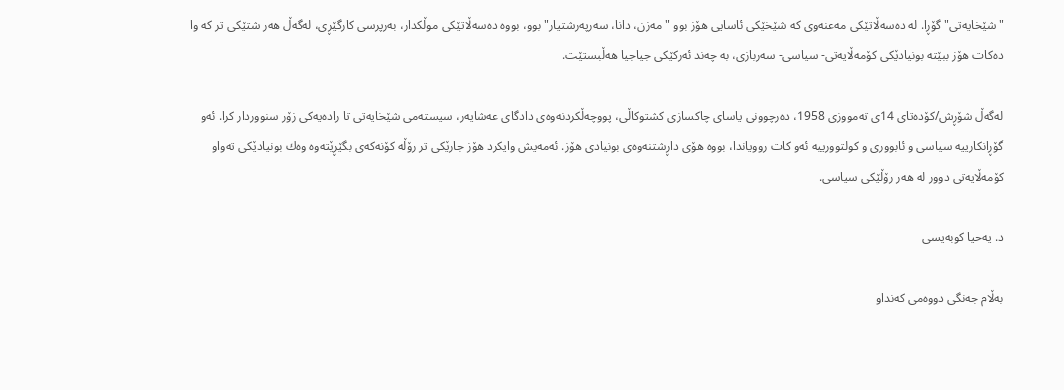"شێخایه‌تى" گۆڕا. له‌ ده‌سه‌ڵاتێكى مه‌عنه‌وى كه‌ شێخێكى ئاسایى هۆز بوو "مه‌زن، دانا، سه‌رپه‌رشتیار" بوو، بووه‌ ده‌سه‌ڵاتێكى موڵكدار، به‌رپرسى كارگێڕى، له‌گه‌ڵ هه‌ر شتێكى تر كه‌ وا ده‌كات هۆز ببێته‌ بونیادێكى كۆمه‌ڵایه‌تى- سیاسى- سه‌ربازى، به‌ چه‌ند ئه‌ركێكى جیاجیا هه‌ڵبستێت.

له‌گه‌ڵ شۆڕش/كۆده‌تاى 14ى ته‌مووزى 1958، ده‌رچوونى یاساى چاكسازى كشتوكاڵى، پووچه‌ڵكردنه‌وه‌ى دادگاى عه‌شایه‌ر، سیسته‌مى شێخایه‌تى تا راده‌یه‌كى زۆر سنووردار كرا. ئه‌و گۆڕانكارییه‌ سیاسى و ئابوورى و كولتوورییه‌ ئه‌و كات روویاندا، بووه‌ هۆى داڕشتنه‌وه‌ى بونیادى هۆز. ئه‌مه‌یش وایكرد هۆز جارێكى تر رۆڵه‌ كۆنه‌كه‌ى بگێڕێته‌وه‌ وه‌ك بونیادێكى ته‌واو كۆمه‌ڵایەتى دوور له‌ هه‌ر رۆڵێكى سیاسى.

د. یه‌حیا كوبه‌یسى

به‌ڵام جه‌نگى دووه‌مى كه‌نداو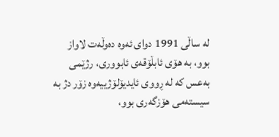له‌ ساڵى 1991 دواى ئه‌وه‌ ده‌وڵه‌ت لاواز بوو، به‌ هۆى ئابڵۆقه‌ى ئابوورى، رژێمى به‌عس كه‌ له‌ ڕووى ئایدیۆلۆژییه‌وه‌ زۆر دژ به‌ سیسته‌مى هۆزگه‌رى بوو،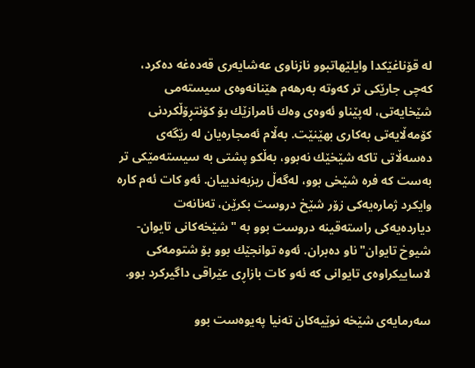له‌ قۆناغێكدا وایلێهاتبوو نازناوى عه‌شایه‌رى قه‌ده‌غه‌ ده‌كرد، كه‌چى جارێكى تر كه‌وته‌ به‌رهه‌م هێنانه‌وه‌ى سیسته‌مى شێخایه‌تى، له‌پێناو ئه‌وه‌ى وه‌ك ئامرازێك بۆ كۆنتڕۆڵكردنى كۆمه‌ڵایه‌تى به‌كارى بهێنێت. به‌ڵام ئه‌مجاره‌یان له‌ رێگه‌ى ده‌سه‌ڵاتى تاكه‌ شێخێك نه‌بوو، به‌ڵكو پشتى به‌ سیسته‌مێكى تر به‌ست كه‌ فره‌ شێخى بوو، له‌گه‌ڵ ریزبه‌ندییان. ئه‌و كات ئه‌م كاره‌ وایكرد ژماره‌یه‌كى زۆر شێخ دروست بكرێن، ته‌نانه‌ت دیارده‌یه‌كى راسته‌قینه‌ دروست بوو به‌ "شێخه‌كانى تایوان- شیوخ تایوان" ناو ده‌بران. ئه‌وه‌ توانجێك بوو بۆ شتومه‌كى لاساییكراوه‌ى تایوانى كه‌ ئه‌و كات بازاڕى عێراقى داگیركرد بوو.

سه‌رمایه‌ى شێخه‌ نوێیه‌كان ته‌نیا په‌یوه‌ست بوو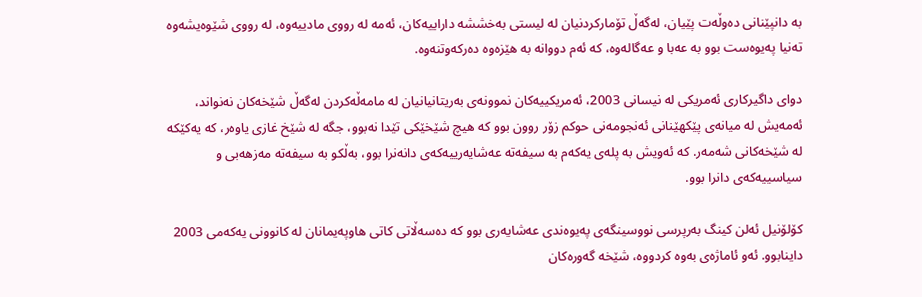به‌ دانپێنانى ده‌وڵه‌ت پێیان، له‌گه‌ڵ تۆماركردنیان له‌ لیستى به‌خششه‌ داراییه‌كان، ئه‌مه‌ له‌ رووى مادییه‌وه‌، له‌ رووى شێوه‌یشه‌وه‌ ته‌نیا په‌یوه‌ست بوو به‌ عه‌با و عه‌گاله‌وه‌، كه‌ ئه‌م دووانه‌ به‌ هێزه‌وه‌ ده‌ركه‌وتنه‌وه‌.

دواى داگیركارى ئه‌مریكى له‌ نیسانى 2003، ئه‌مریكییه‌كان نموونه‌ى به‌ریتانیانیان له‌ مامه‌ڵه‌كردن له‌گه‌ڵ شێخه‌كان نه‌نواند، ئه‌مه‌یش له‌ میانه‌ى پێكهێنانى ئه‌نجومه‌نى حوكم زۆر روون بوو كه‌ هیچ شێخێكى تێدا نه‌بوو، جگه‌ له‌ شێخ غازى یاوه‌ر، كه‌ یه‌كێكه‌ له‌ شێخه‌كانى شه‌مه‌ر. كه‌ ئه‌ویش به‌ پله‌ى یه‌كه‌م به‌ سیفه‌ته‌ عه‌شایه‌رییه‌كه‌ى دانه‌نرا بوو، به‌ڵكو به‌ سیفه‌ته‌ مه‌زهه‌بى و سیاسییه‌كه‌ى دانرا بوو.

كۆلۆنیل ئه‌لن كینگ به‌رپرسى نووسینگه‌ى په‌یوه‌ندى عه‌شایه‌رى بوو كه‌ ده‌سه‌ڵاتى كاتى هاوپه‌یمانان له‌ كانوونى یه‌كه‌مى 2003 داینابوو. ئه‌و ئاماژه‌ى به‌وه‌ كردووه‌، شێخه‌ گه‌وره‌كان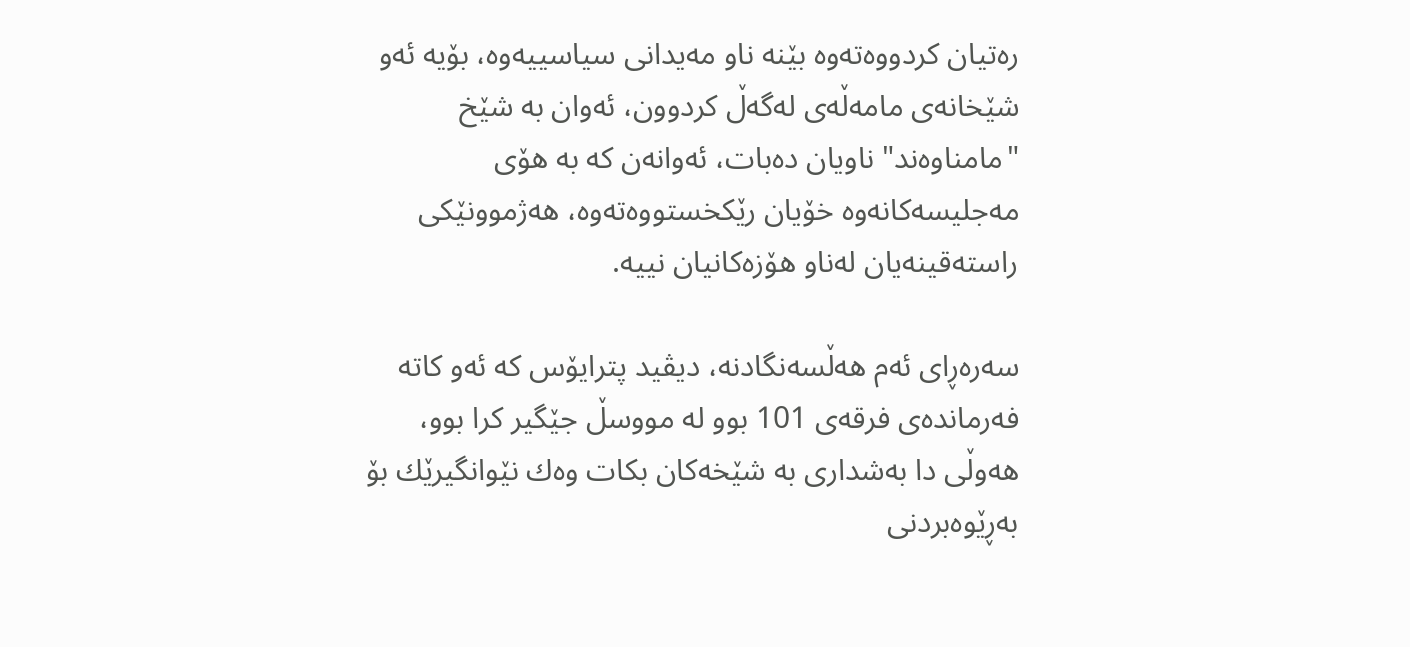ره‌تیان كردووه‌ته‌وه‌ بێنه‌ ناو مه‌یدانى سیاسییه‌وه‌، بۆیه‌ ئه‌و شێخانه‌ى مامه‌ڵه‌ى له‌گه‌ڵ كردوون، ئه‌وان به‌ شێخ "مامناوه‌ند" ناویان ده‌بات، ئه‌وانه‌ن كه‌ به‌ هۆى مه‌جلیسه‌كانه‌وه‌ خۆیان رێكخستووه‌ته‌وه‌، هه‌ژموونێكى راسته‌قینه‌یان له‌ناو هۆزه‌كانیان نییه‌.

سه‌ره‌ڕاى ئه‌م هه‌ڵسه‌نگادنه‌، دیڤید پترایۆس كه‌ ئه‌و كاته‌ فه‌رمانده‌ى فرقه‌ى 101 بوو له‌ مووسڵ جێگیر كرا بوو، هه‌وڵى دا به‌شدارى به‌ شێخه‌كان بكات وه‌ك نێوانگیرێك بۆ به‌ڕێوه‌بردنى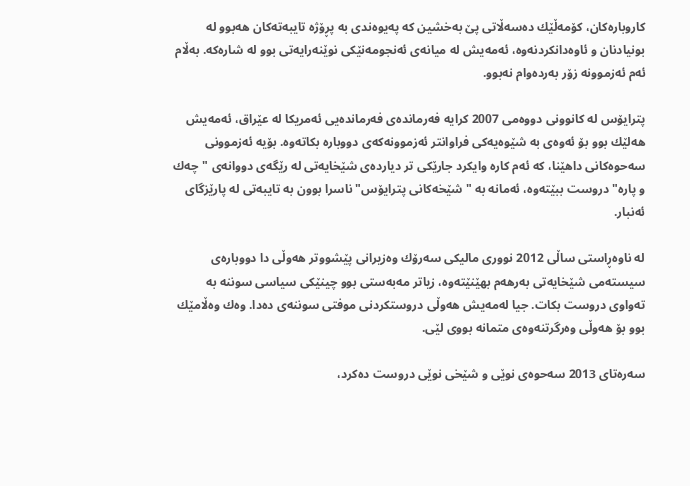كاروباره‌كان، كۆمه‌ڵێك ده‌سه‌ڵاتى پێ به‌خشین كه‌ په‌یوه‌ندى به‌ پڕۆژه‌ تایبه‌ته‌كان هه‌بوو له‌ بونیادنان و ئاوه‌دانكردنه‌وه‌، ئه‌مه‌یش له‌ میانه‌ى ئه‌نجومه‌نێكى نوێنه‌رایه‌تى بوو له‌ شاره‌كه‌. به‌ڵام ئه‌م ئه‌زموونه‌ زۆر به‌رده‌وام نه‌بوو.

پترایۆس له‌ كانوونى دووه‌مى 2007 كرایه‌ فه‌رمانده‌ى فه‌رمانده‌یى ئه‌مریكا له‌ عێراق، ئه‌مه‌یش هه‌لێك بوو بۆ ئه‌وه‌ى به‌ شێوه‌یه‌كى فراوانتر ئه‌زموونه‌كه‌ى دووباره‌ بكاته‌وه‌. بۆیه‌ ئه‌زموونى سه‌حوه‌كانى داهێنا، كه‌ ئه‌م كاره‌ وایكرد جارێكى تر دیارده‌ى شێخایه‌تى له‌ رێگه‌ى دووانه‌ى "چه‌ك و پاره‌" دروست ببێته‌وه‌، ئه‌مانه‌ به‌ "شێخه‌كانى پترایۆس" ناسرا بوون به‌ تایبه‌تى له‌ پارێزگاى ئه‌نبار.

له‌ ناوه‌ڕاستى ساڵى 2012 نوورى مالیكى سه‌رۆك وه‌زیرانى پێشووتر هه‌وڵى دا دووباره‌ى سیسته‌مى شێخایه‌تى به‌رهه‌م بهێنێته‌وه‌، زیاتر مه‌به‌ستى بوو چینێكى سیاسى سوننه‌ به‌ ته‌واوى دروست بكات. جیا له‌مه‌یش هه‌وڵى دروستكردنى موفتى سوننه‌ى ده‌دا. وه‌ك وه‌ڵامێك بوو بۆ هه‌وڵى وه‌رگرتنه‌وه‌ى متمانه‌ بووى لێى.

سه‌ره‌تاى 2013 سه‌حوه‌ى نوێى و شێخى نوێى دروست ده‌كرد،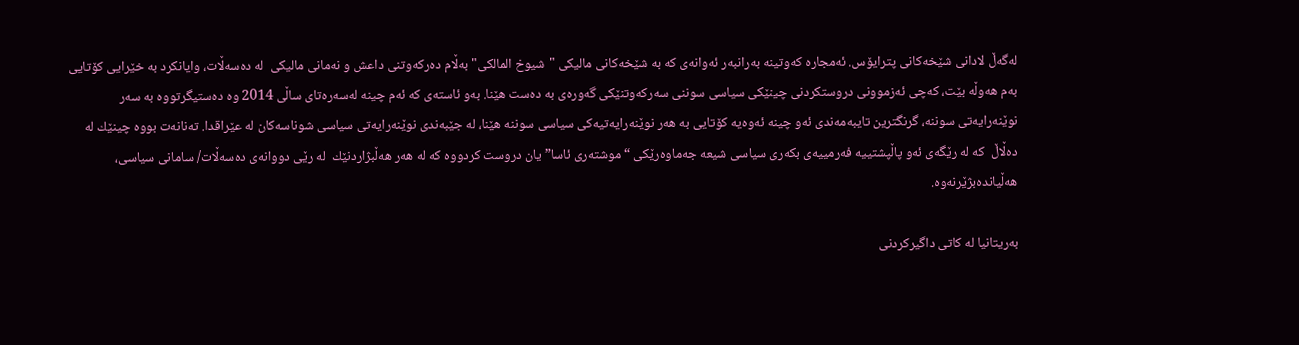له‌گه‌ڵ لادانى شێخه‌كانى پترایۆس. ئه‌مجاره‌ كه‌وتینه‌ به‌رانبه‌ر ئه‌وانه‌ى كه‌ به‌ شێخه‌كانى مالیكى "شیوخ المالكى" به‌ڵام ده‌ركه‌وتنى داعش و نه‌مانى مالیكى  له‌ ده‌سه‌ڵات، وایانكرد به‌ خێرایى كۆتایى به‌م هه‌وڵه‌ بێت، كه‌چى ئه‌زموونى دروستكردنى چینێكى سیاسى سوننى سه‌ركه‌وتنێكى گه‌وره‌ى به‌ ده‌ست هێنا. به‌و ئاسته‌ى كه‌ ئه‌م چینه‌ له‌سه‌ره‌تاى ساڵى 2014 وه‌ ده‌ستیگرتووه‌ به‌ سه‌ر نوێنه‌رایه‌تى سوننه‌، گرنگترین تایبه‌مه‌ندى ئه‌و چینه‌ ئه‌وه‌یه‌ كۆتایى به‌ هه‌ر نوێنه‌رایه‌تیه‌كى سیاسى سوننه‌ هێنا، له‌ جێبه‌ندى نوێنه‌رایه‌تى سیاسى شوناسه‌كان له‌ عێراقدا. ته‌نانه‌ت بووه‌ چینێك له‌ ده‌ڵاڵ  كه‌ له‌ رێگه‌ى ئه‌و پاڵپشتییه‌ فه‌رمییه‌ى بكه‌رى سیاسى شیعه‌ جه‌ماوه‌رێكى “موشته‌رى ئاسا”یان دروست كردووه‌ كه‌ له‌ هه‌ر هه‌ڵبژاردنێك  له‌ رێى دووانه‌ى ده‌سه‌ڵات/ سامانى سیاسى، هه‌ڵیانده‌بژێرنه‌وه‌.

به‌ریتانیا له‌ كاتى داگیركردنى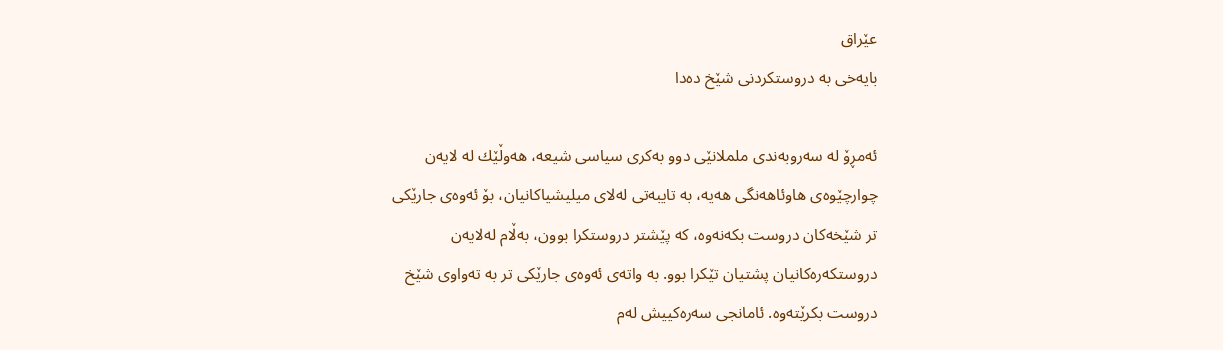عێراق
بایه‌خى به‌ دروستكردنى شێخ ده‌دا

ئه‌مڕۆ له‌ سه‌روبه‌ندى ململانێى دوو به‌كرى سیاسى شیعه‌، هه‌وڵێك له‌ لایه‌ن چوارچێوه‌ى هاوئاهه‌نگى هه‌یه‌، به‌ تایبه‌تى له‌لاى میلیشیاكانیان، بۆ ئه‌وه‌ى جارێكى تر شێخه‌كان دروست بكه‌نه‌وه‌، كه‌ پێشتر دروستكرا بوون، به‌ڵام له‌لایه‌ن دروستكه‌ره‌كانیان پشتیان تێكرا بوو. به‌ واته‌ى ئه‌وه‌ى جارێكى تر به‌ ته‌واوى شێخ دروست بكرێته‌وه‌. ئامانجى سه‌ره‌كییش له‌م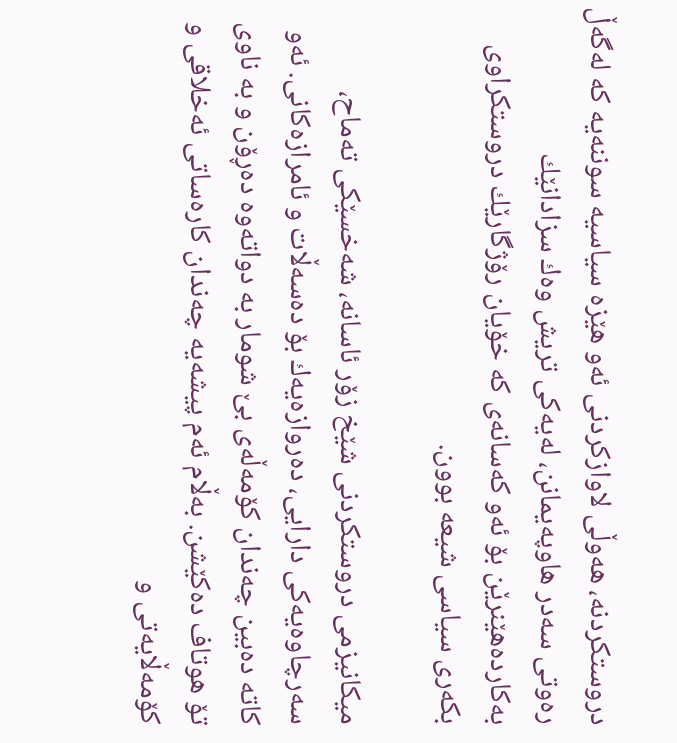دروستكردنه‌، هه‌وڵى لاوازكردنى ئه‌و هێزه‌ سیاسیه‌ سوننه‌یه‌ كه‌ له‌گه‌ڵ ره‌وتى سه‌در هاوپه‌یمانن، له‌یه‌كى تریش وه‌ك سزادانێك به‌كارده‌هێنرێن بۆ ئه‌و كه‌سانه‌ى كه‌ خۆیان رۆژگارێك دروستكراوى بكه‌رى سیاسى شیعه‌ بوون.

میكانیزمى دروستكردنى شێخ زۆر ئاسانه‌، شه‌خسێكى ته‌ماح، سه‌رچاوه‌یه‌كى دارایى، ده‌روازه‌یه‌ك بۆ ده‌سه‌ڵات و ئامرازه‌كانى. ئه‌و كاته‌ ده‌بین چه‌ندان كۆمه‌ڵه‌ى بێ شومار به‌ دواته‌وه‌ ده‌ڕۆن و به‌ ناوى تۆ هوتاف ده‌كێشن. به‌ڵام ئه‌م پیشه‌یە چه‌ندان كاره‌ساتى ئه‌خلاقى و كۆمه‌ڵایه‌تى و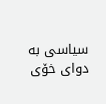سیاسى به‌ دواى خۆى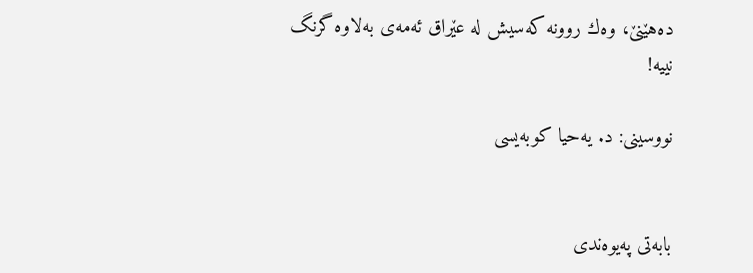ده‌هێنێ، وه‌ك روونه‌ كه‌سیش له‌ عێراق ئه‌مه‌ى به‌لاوه‌ گرنگ نییه‌!

نووسینى: د. یه‌حیا كوبه‌یسى


بابەتی پەیوەندی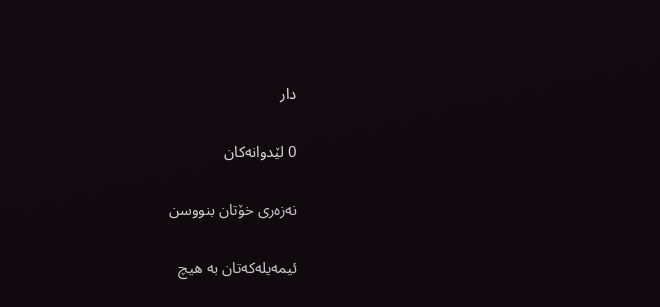دار

0 لێدوانەکان

نەزەری خۆتان بنووسن

ئیمەیلەکەتان بە هیچ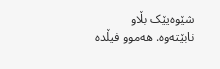شێوەیێک بڵاو نابێتەوە. هەموو فیڵدە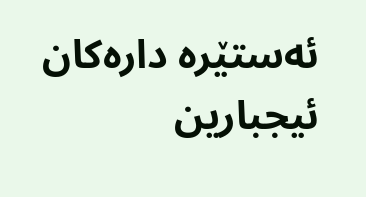ئەستێرە دارەکان ئیجبارین